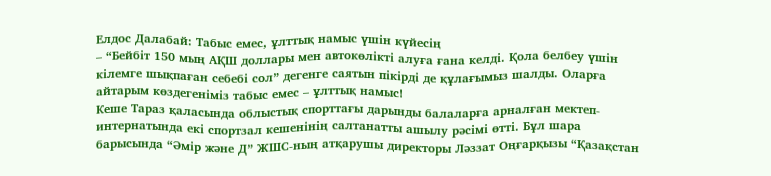Елдос Далабай: Табыс емес, ұлттық намыс үшiн күйесiң
– “Бейбiт 150 мың АҚШ доллары мен автокөлiктi алуға ғана келдi. Қола белбеу үшiн кiлемге шықпаған себебi сол” дегенге саятын пiкiрдi де құлағымыз шалды. Оларға айтарым көздегенiмiз табыс емес – ұлттық намыс!
Кеше Тараз қаласында облыстық спорттағы дарынды балаларға арналған мектеп-интернатында екi спортзал кешенiнiң салтанатты ашылу рәсiмi өттi. Бұл шара барысында “Әмiр және Д” ЖШС-ның атқарушы директоры Ләззат Оңғарқызы “Қазақстан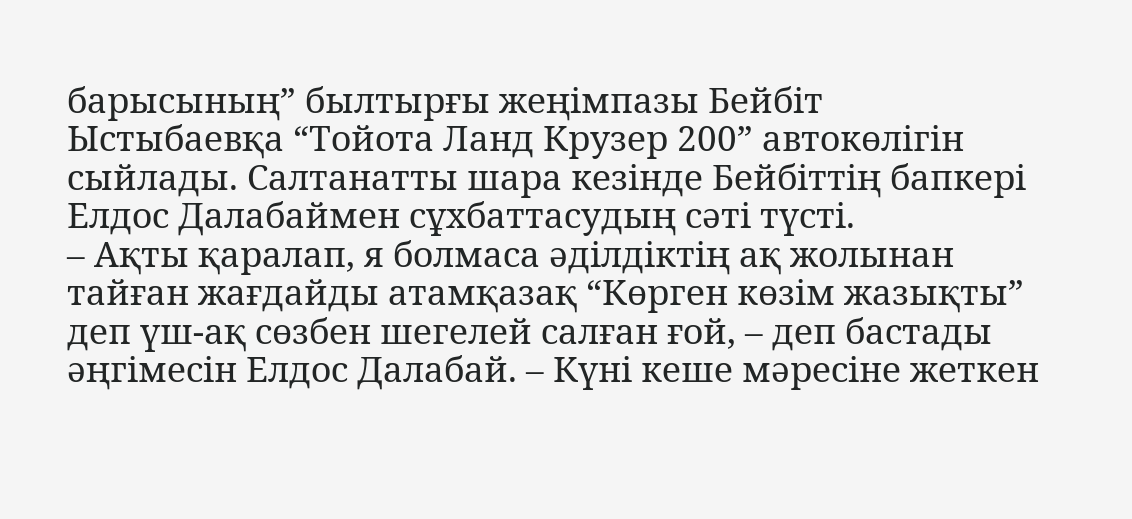барысының” былтырғы жеңiмпазы Бейбiт Ыстыбаевқа “Тойота Ланд Крузер 200” автокөлiгiн сыйлады. Салтанатты шара кезiнде Бейбiттiң бапкерi Елдос Далабаймен сұхбаттасудың сәтi түстi.
– Ақты қаралап, я болмаса әдiлдiктiң ақ жолынан тайған жағдайды атамқазақ “Көрген көзiм жазықты” деп үш-ақ сөзбен шегелей салған ғой, – деп бастады әңгiмесiн Елдос Далабай. – Күнi кеше мәресiне жеткен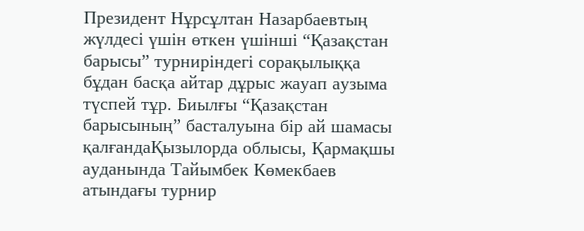Президент Нұрсұлтан Назарбаевтың жүлдесi үшiн өткен үшiншi “Қазақстан барысы” турнирiндегi сорақылыққа бұдан басқа айтар дұрыс жауап аузыма түспей тұр. Биылғы “Қазақстан барысының” басталуына бiр ай шамасы қалғандаҚызылорда облысы, Қармақшы ауданында Тайымбек Көмекбаев атындағы турнир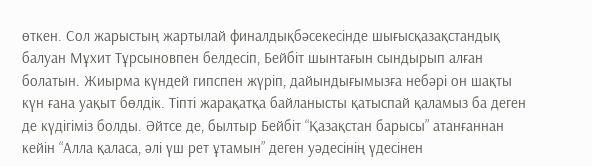өткен. Сол жарыстың жартылай финалдықбәсекесiнде шығысқазақстандық балуан Мұхит Тұрсыновпен белдесiп, Бейбiт шынтағын сындырып алған болатын. Жиырма күндей гипспен жүрiп, дайындығымызға небәрi он шақты күн ғана уақыт бөлдiк. Тiптi жарақатқа байланысты қатыспай қаламыз ба деген де күдiгiмiз болды. Әйтсе де, былтыр Бейбiт “Қазақстан барысы” атанғаннан кейiн “Алла қаласа, әлi үш рет ұтамын” деген уәдесiнiң үдесiнен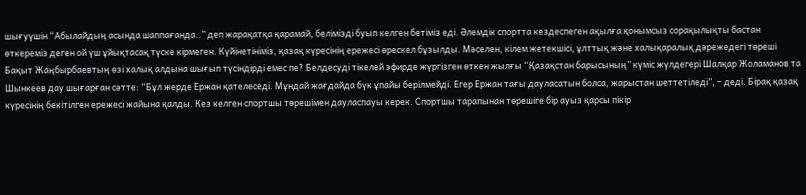шығуүшiн “Абылайдың асында шаппағанда..” деп жарақатқа қарамай, белiмiздi буып келген бетiмiз едi. Әлемдiк спортта кездеспеген ақылға қонымсыз сорақылықты бастан өткеремiз деген ой үш ұйықтасақ түске кiрмеген. Күйiнетiнiмiз, қазақ күресiнiң ережесi өрескел бұзылды. Мәселен, кiлем жетекшiсi, ұлттық және халықаралық дәрежедегi төрешi Бақыт Жаңбырбаевтың өзi халық алдына шығып түсiндiрдi емес пе? Белдесудi тiкелей эфирде жүргiзген өткен жылғы “Қазақстан барысының” күмiс жүлдегерi Шалқар Жоламанов та Шынкеев дау шығарған сәтте: “Бұл жерде Ержан қателеседi. Мұндай жағдайда бүк ұпайы берiлмейдi. Егер Ержан тағы дауласатын болса, жарыстан шеттетiледi”, – дедi. Бiрақ қазақ күресiнiң бекiтiлген ережесi жайына қалды. Кез келген спортшы төрешiмен дауласпауы керек. Спортшы тарапынан төрешiге бiр ауыз қарсы пiкiр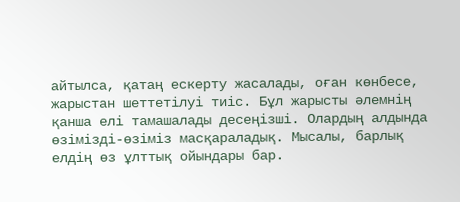айтылса, қатаң ескерту жасалады, оған көнбесе, жарыстан шеттетiлуi тиiс. Бұл жарысты әлемнiң қанша елi тамашалады десеңiзшi. Олардың алдында өзiмiздi-өзiмiз масқараладық. Мысалы, барлық елдiң өз ұлттық ойындары бар.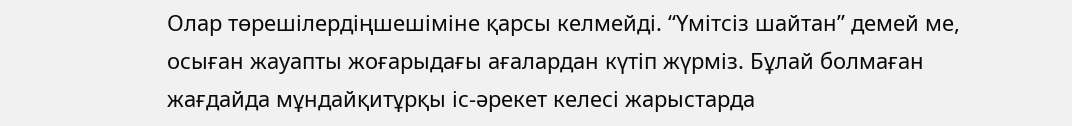Олар төрешiлердiңшешiмiне қарсы келмейдi. “Үмiтсiз шайтан” демей ме, осыған жауапты жоғарыдағы ағалардан күтiп жүрмiз. Бұлай болмаған жағдайда мұндайқитұрқы iс-әрекет келесi жарыстарда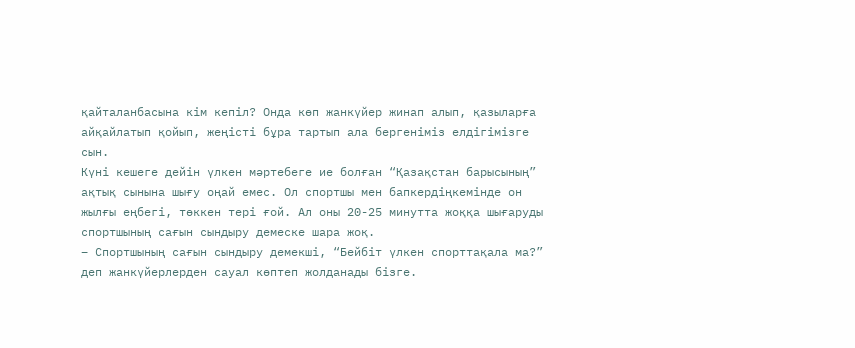қайталанбасына кiм кепiл? Онда көп жанкүйер жинап алып, қазыларға айқайлатып қойып, жеңiстi бұра тартып ала бергенiмiз елдiгiмiзге сын.
Күнi кешеге дейiн үлкен мәртебеге ие болған “Қазақстан барысының” ақтық сынына шығу оңай емес. Ол спортшы мен бапкердiңкемiнде он жылғы еңбегi, төккен терi ғой. Ал оны 20-25 минутта жоққа шығаруды спортшының сағын сындыру демеске шара жоқ.
– Спортшының сағын сындыру демекшi, “Бейбiт үлкен спорттақала ма?” деп жанкүйерлерден сауал көптеп жолданады бiзге.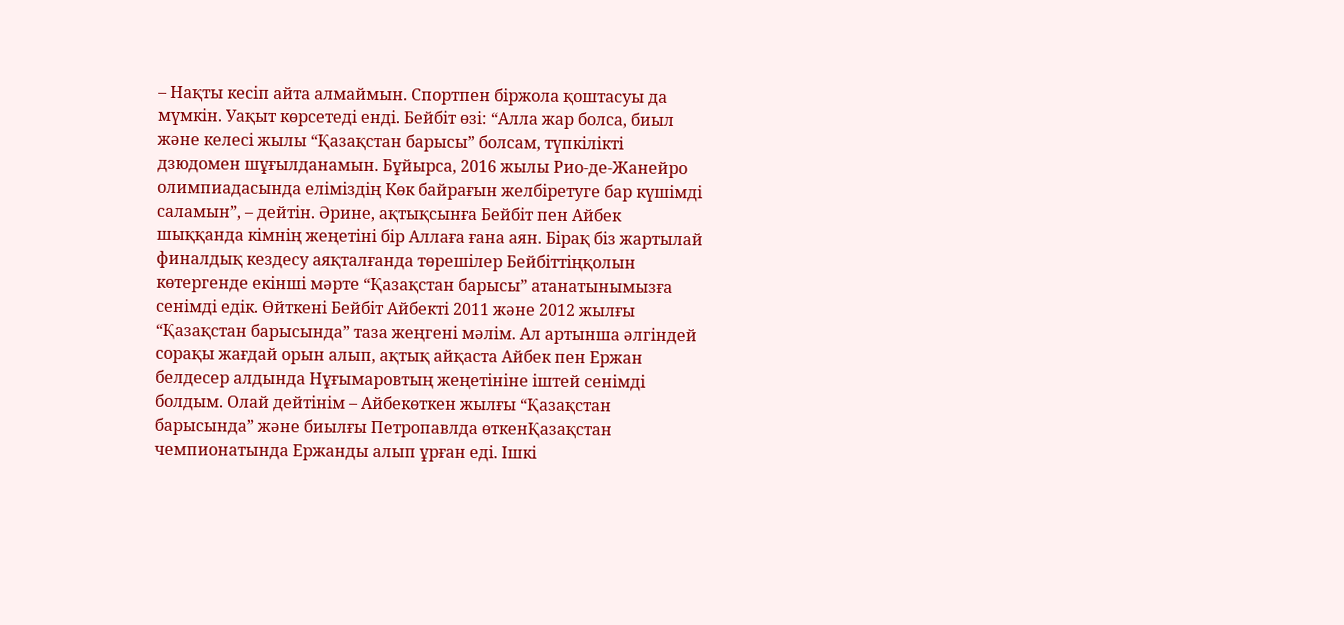– Нақты кесiп айта алмаймын. Спортпен бiржола қоштасуы да мүмкiн. Уақыт көрсетедi ендi. Бейбiт өзi: “Алла жар болса, биыл және келесi жылы “Қазақстан барысы” болсам, түпкiлiктi дзюдомен шұғылданамын. Бұйырса, 2016 жылы Рио-де-Жанейро олимпиадасында елiмiздiң Көк байрағын желбiретуге бар күшiмдi саламын”, – дейтiн. Әрине, ақтықсынға Бейбiт пен Айбек шыққанда кiмнiң жеңетiнi бiр Аллаға ғана аян. Бiрақ бiз жартылай финалдық кездесу аяқталғанда төрешiлер Бейбiттiңқолын көтергенде екiншi мәрте “Қазақстан барысы” атанатынымызға сенiмдi едiк. Өйткенi Бейбiт Айбектi 2011 және 2012 жылғы “Қазақстан барысында” таза жеңгенi мәлiм. Ал артынша әлгiндей сорақы жағдай орын алып, ақтық айқаста Айбек пен Ержан белдесер алдында Нұғымаровтың жеңетiнiне iштей сенiмдi болдым. Олай дейтiнiм – Айбекөткен жылғы “Қазақстан барысында” және биылғы Петропавлда өткенҚазақстан чемпионатында Ержанды алып ұрған едi. Iшкi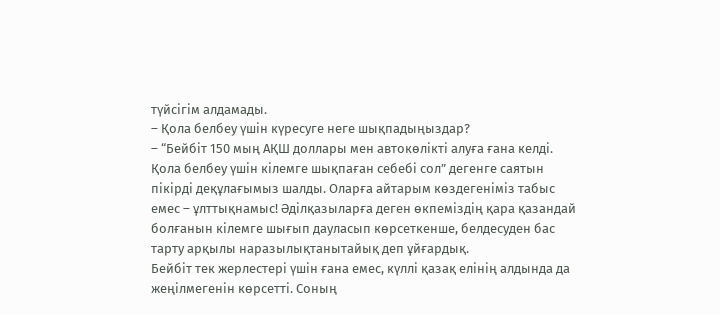түйсiгiм алдамады.
– Қола белбеу үшiн күресуге неге шықпадыңыздар?
– “Бейбiт 150 мың АҚШ доллары мен автокөлiктi алуға ғана келдi. Қола белбеу үшiн кiлемге шықпаған себебi сол” дегенге саятын пiкiрдi деқұлағымыз шалды. Оларға айтарым көздегенiмiз табыс емес – ұлттықнамыс! Әдiлқазыларға деген өкпемiздiң қара қазандай болғанын кiлемге шығып дауласып көрсеткенше, белдесуден бас тарту арқылы наразылықтанытайық деп ұйғардық.
Бейбiт тек жерлестерi үшiн ғана емес, күллi қазақ елiнiң алдында да жеңiлмегенiн көрсеттi. Соның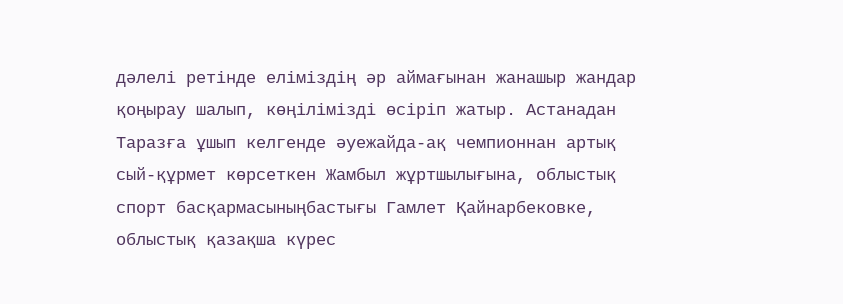дәлелi ретiнде елiмiздiң әр аймағынан жанашыр жандар қоңырау шалып, көңiлiмiздi өсiрiп жатыр. Астанадан Таразға ұшып келгенде әуежайда-ақ чемпионнан артық сый-құрмет көрсеткен Жамбыл жұртшылығына, облыстық спорт басқармасыныңбастығы Гамлет Қайнарбековке, облыстық қазақша күрес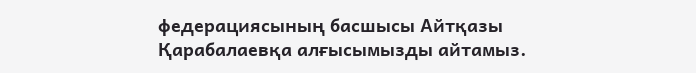федерациясының басшысы Айтқазы Қарабалаевқа алғысымызды айтамыз.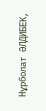Нұрболат ӘЛДИБЕК,